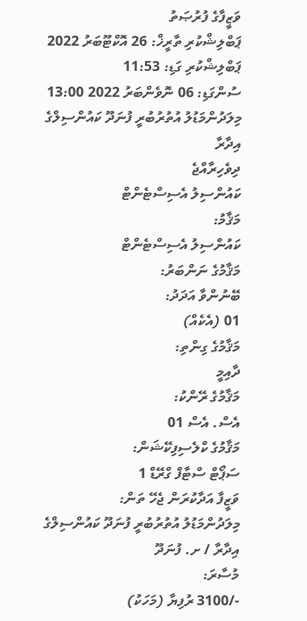ވަޒީފާގެ ފުރުޞަތު
ޕަބްލިޝްކުރި ތާރީޚް: 26 އޮކްޓޫބަރު 2022
ޕަބްލިޝްކުރި ގަޑި: 11:53
ސުންގަޑި: 06 ނޮވެންބަރު 2022 13:00
މިލަދުންމަޑުލު އުތުރުބުރީ ފުނަދޫ ކައުންސިލްގެ އިދާރާ
ދިވެހިރާއްޖެ
ކައުންސިލު އެސިސްޓެންޓް
މަޤާމު:
ކައުންސިލު އެސިސްޓެންޓް
މަޤާމުގެ ނަންބަރު:
ބޭނުންވާ އަދަދު:
01 (އެކެއް)
މަޤާމުގެ ގިންތި:
ދާއިމީ
މަޤާމުގެ ރޭންކު:
އެސް. އެސް 01
މަޤާމުގެ ކްލެސިފިކޭޝަން:
ސަޕޯޓް ސްޓާފް ގްރޭޑް 1
ވަޒީފާ އަދާކުރަން ޖެހޭ ތަން:
މިލަދުންމަޑުލު އުތުރުބުރީ ފުނަދޫ ކައުންސިލްގެ އިދާރާ / ށ. ފުނަދޫ
މުސާރަ:
-/3100 ރުފިޔާ (މަހަކު)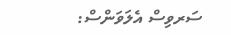ސަރވިސް އެލަވަންސް: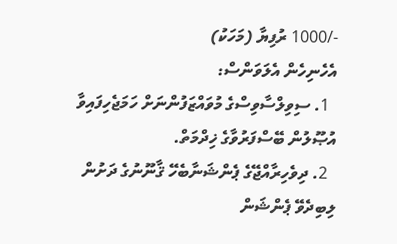-/1000 ރުފިޔާ (މަހަކު)
އެހެނިހެން އެލަވަންސް:
  1. ސިވިލްސާވިސްގެ މުވައްޒަފުންނަށް ހަމަޖެހިފައިވާ އުޞޫލުން ބޭސްފަރުވާގެ ޚިދްމަތް.
  2. ދިވެހިރާއްޖޭގެ ޕެންޝަނާބެހޭ ޤާނޫނުގެ ދަށުން ލިބިދެވޭ ޕެންޝަން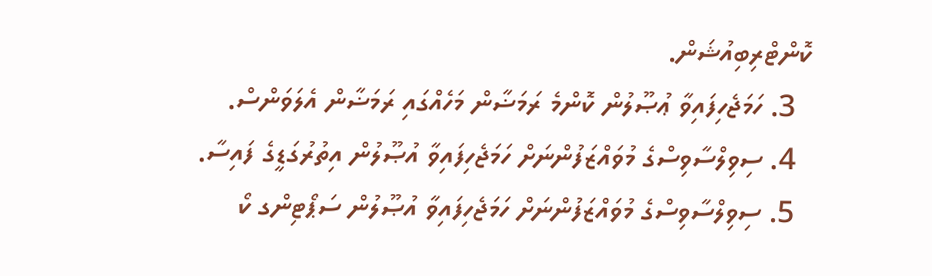ކޮންޓްރިބިއުޝަން.
  3. ހަމަޖެހިފައިވާ ޢުޞޫލުން ކޮންމެ ރަމަޟާން މަހެއްގައި ރަމަޟާން އެލަވަންސް.
  4. ސިވިލްސާވިސްގެ މުވައްޒަފުންނަށް ހަމަޖެހިފައިވާ އުޞޫލުން އިތުރުގަޑީގެ ފައިސާ.
  5. ސިވިލްސާވިސްގެ މުވައްޒަފުންނަށް ހަމަޖެހިފައިވާ އުޞޫލުން ސަޕޯޓިންގ ކޯ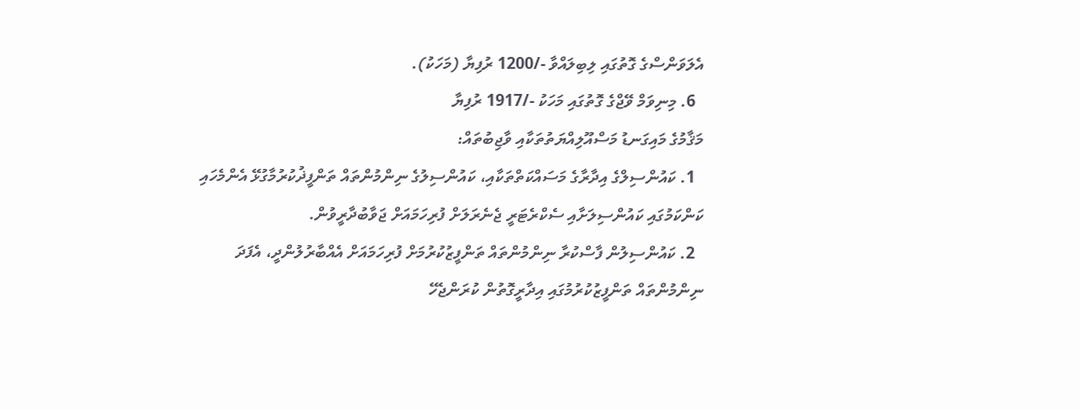އެލަވަންސްގެ ގޮތުގައި ލިބިލައްވާ -/1200 ރުފިޔާ (މަހަކު).
  6. މިނިވަމް ވޭޖްގެ ގޮތުގައި މަހަކު -/1917 ރުފިޔާ
މަޤާމުގެ މައިގަނޑު މަސްއޫލިއްޔަތުތަކާއި ވާޖިބުތައް:
  1. ކައުންސިލްގެ އިދާރާގެ މަސައްކަތްތަކާއި، ކައުންސިލުގެ ނިންމުންތައް ތަންފީޛުކުރުމާގުޅޭ އެންމެހައި ކަންކަމުގައި ކައުންސިލަށާއި ސެކްރެޓަރީ ޖެނެރަލަށް ފުރިހަމައަށް ޖަވާބުދާރީވުން.
  2. ކައުންސިލުން ފާސްކުރާ ނިންމުންތައް ތަންފީޒުކުރުމަށް ފުރިހަމައަށް އެއްބާރުލުންދީ، އެފަދަ ނިންމުންތައް ތަންފީޒުކުރުމުގައި އިދާރީގޮތުން ކުރަންޖެހޭ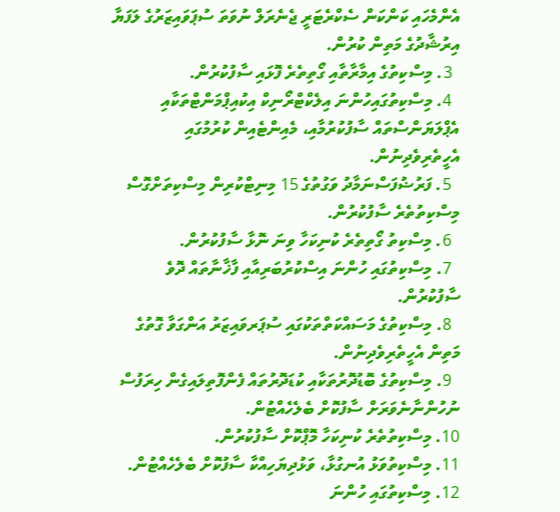އެންމެހައި ކަންކަން ސެކްރެޓަރީ ޖެނެރަލް ނުވަތަ ސުޕަވައިޒަރުގެ ލަފަޔާ އިރުޝާދުގެ މަތިން ކުރުން.
  3. މިސްކިތުގެ އިމާރާތާއި ގޯތިތެރެ ފޮޅައި ސާފުކުރުން.
  4. މިސްކިތުގައިހުންނަ އިލެކްޓްރޯނިކް އިކުއިޕްމަންޓްތަކާއި އެޕްލަޔަންސްތައް ސާފުކުރުމާއި، މެއިންޓެއިން ކުރުމުގައި އެހީތެރިވެދިނުން.
  5. ފަރުޟުފަސްނަމާދު ވަގުތުގެ 15 މިނިޓްކުރިން މިސްކިތަށްގޮސް މިސްކިތުތެރެ ސާފުކުރުން.
  6. މިސްކިތު ގޯތިތެރެ ކުނިކަހާ ވިނަ ނޮޅާ ސާފުކުރުން.
  7. މިސްކިތުގައި ހުންނަ އިސްކުރުބަރިއާއި ފާޚާނާތައް ދޮވެ ސާފުކުރުން.
  8. މިސްކިތުގެ މަސައްކަތްތަކުގައި ސުޕަރވައިޒަރު އަންގަވާ ގޮތުގެ މަތިން އެހީތެރިވެދިނުން.
  9. މިސްކިތުގެ ބޮޑުދޮރުތަކާއި ކުޑަދޮރުތައް ފެންފޮތިލައިގެން ހިރަފުސް ނުހުންނާނެވަރަށް ސާފުކޮށް ބެލެހެއްޓުން.
10. މިސްކިތުތެރެ ކުނިކަހާ މޮޕްކޮށް ސާފުކުރުން.
11. މިސްކިތުވަޅު އުނގުޅާ، ވަޅުދިޔަހިއްކާ ސާފުކޮށް ބެލެހެއްޓުން.
12. މިސްކިތުގައި ހުންނަ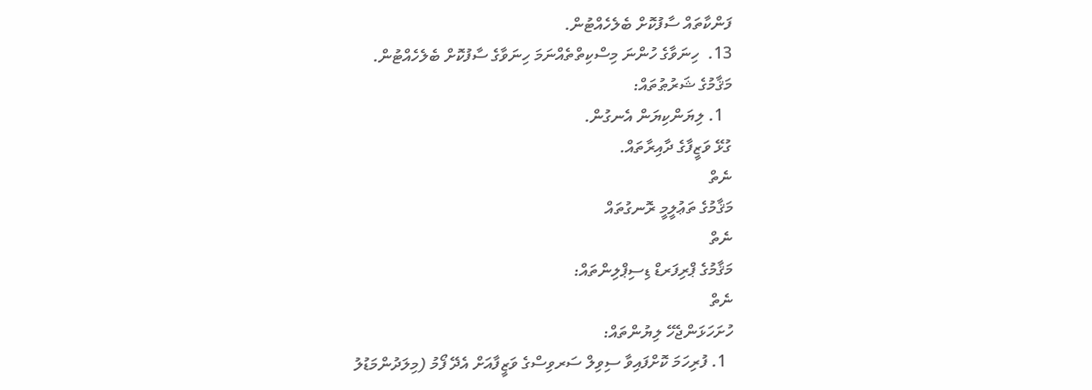ފަންކާތައް ސާފުކޮށް ބެލެހެއްޓުން.
13.  ހިނަވާގެ ހުންނަ މިސްކިތްތެއްނަމަ ހިނަވާގެ ސާފުކޮށް ބެލެހެއްޓުން.
މަޤާމުގެ ޝަރުޠުތައް:
  1. ލިޔަންކިޔަން އެނގުން.
ގުޅޭ ވަޒީފާގެ ދާއިރާތައް.
ނެތް
މަޤާމުގެ ތަޢުލީމީ ރޮނގުތައް
ނެތް
މަޤާމުގެ ޕްރިފަރޑް ޑިސިޕްލިންތައް:
ނެތް
ހުށަހަޅަންޖެހޭ ލިޔުންތައް:
  1. ފުރިހަމަ ކޮށްފައިވާ ސިވިލް ސަރވިސްގެ ވަޒީފާއަށް އެދޭ ފޯމު (މިލަދުންމަޑުލު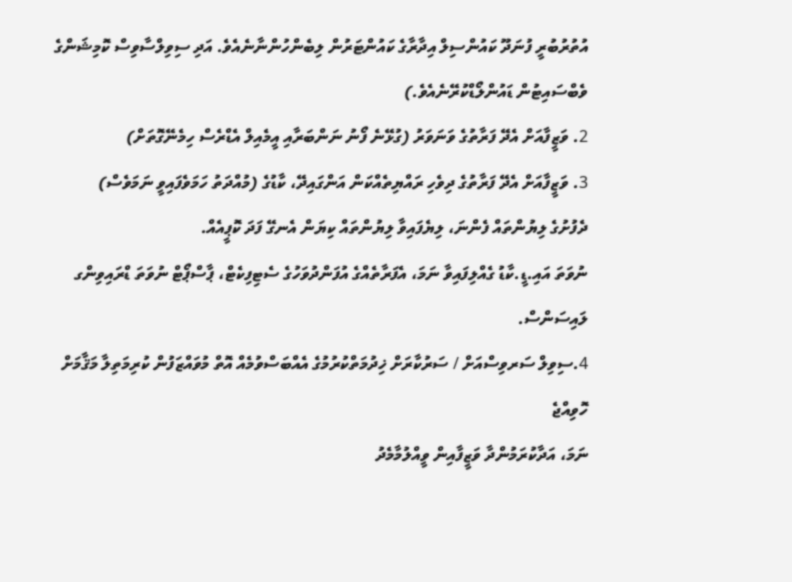އުތުރުބުރީ ފުނަދޫ ކައުންސިލް އިދާރާގެ ކައުންޓަރުން ލިބެންހުންނާނެއެވެ. އަދި ސިވިލްސާވިސް ކޮމިޝަންގެ ވެބްސައިޓުން ޑައުންލޯޑްކުރޭނެއެވެ.)
2. ވަޒީފާއަށް އެދޭ ފަރާތުގެ ވަނަވަރު (ގުޅޭނެ ފޯނު ނަންބަރާއި އީމެއިލް އެޑްރެސް ހިމެނޭގޮތަށް)
3. ވަޒީފާއަށް އެދޭ ފަރާތުގެ ދިވެހި ރައްޔިތެއްކަން އަންގައިދޭ، ކާޑުގެ (މުއްދަތު ހަމަވެފައިވީ ނަމަވެސް)
ދެފުށުގެ ލިޔުންތައް ފެންނަ، ލިޔެފައިވާ ލިޔުންތައް ކިޔަން އެނގޭ ފަދަ ކޮޕީއެއް.
ނުވަތަ އައި.ޑީ.ކާޑު ގެއްލިފައިވާ ނަމަ، އެފަރާތެއްގެ އުފަންދުވަހުގެ ސެޓިފިކެޓް، ޕާސްޕޯޓް ނުވަތަ ޑްރައިވިންގ ލައިސަންސް.
4.ސިވިލް ސަރވިސްއަށް / ސަރުކާރަށް ޚިދުމަތްކުރުމުގެ އެއްބަސްވުމެއް އޮތް މުވައްޒަފުން ކުރިމަތިލާ މަޤާމަށް ހޮވިއްޖެ
ނަމަ، އަދާކުރަމުންދާ ވަޒީފާއިން ވީއްލުމާމެދު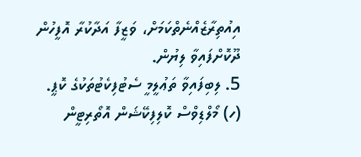އިއުތިރާޒެއްނެތްކަމަށް، ވަޒީފާ އަދާކުރާ އޮފީހުން ދޫކޮށްފައިވާ ލިޔުން.
5. ލިބިފައިވާ ތަޢުލީމީ ސެޓުފިކެޓުތަކުގެ ކޮޕީ.
(ހ) މޯލްޑިވްސް ކޮލިފިކޭޝަން އޮތޯރިޓީން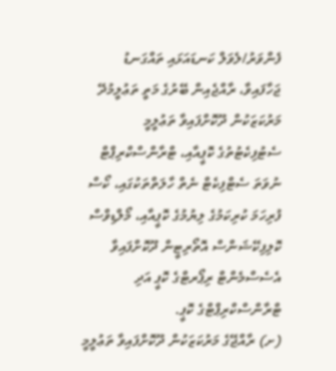ފެންވަރު/ލެވަލް ކަނޑައަޅައި ތައްގަނޑު ޖަހާފައިވާ، ރާއްޖެއިން ބޭރުގެ މަތީ ތަޢުލީމުދޭ މަރުކަޒަކުން ދޫކޮށްފައިވާ ތަޢުލީމީ ސެޓުފިކެޓުތުގެ ކޮޕީއާއި، ޓްރާންސްކްރިޕްޓް ނުވަތަ ސެޓްފިކެޓް ނެތް ހާލަތްތަކުގައި، ކޯސް ފުރިހަމަ ކުރިކަމުގެ ލިޔުމުގެ ކޮޕީއާއި، މޯލްޑިވްސް ކޮލިފިކޭޝަންސް އޮތޯރިޓީން ދޫކޮށްފައިވާ އެސެސްމެންޓް ރިޕޯރޓްގެ ކޮޕީ އަދި ޓްރާންސްކްރިޕްޓްގެ ކޮޕީ.
(ށ) ރާއްޖޭގެ މަރުކަޒަކުން ދޫކޮށްފައިވާ ތަޢުލީމީ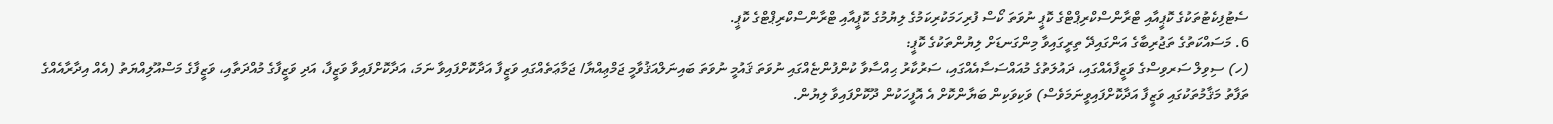ސެޓުފިކެޓުތަކުގެ ކޮޕީއާއި ޓްރާންސްކްރިޕްޓްގެ ކޮޕީ ނުވަތަ ކޯސް ފުރިހަމަކުރިކަމުގެ ލިޔުމުގެ ކޮޕީއާއި ޓްރާންސްކްރިޕްޓްގެ ކޮޕީ.
6. މަސައްކަތުގެ ތަޖުރިބާގެ އަންގައިދޭ ތިރީގައިވާ މިންގަނޑަށް ލިޔުންތަކުގެ ކޮޕީ:
(ހ) ސިވިލް ސަރވިސްގެ ވަޒީފާއެއްގައި، ދައުލަތުގެ މުއައްސަސާއެއްގައި، ސަރުކާރު ޙިއްސާވާ ކުންފުންޏެއްގައި ނުވަތަ ޤައުމީ ނުވަތަ ބައިނަލްއަޤުވާމީ ޖަމްޢިއްޔާ/ ޖަމާޢަތެއްގައި ވަޒީފާ އަދާކޮށްފައިވާ ނަމަ، އަދާކޮށްފައިވާ ވަޒީފާ، އަދި ވަޒީފާގެ މުއްދަތާއި، ވަޒީފާގެ މަސްއޫލިއްޔަތު (އެއް އިދާރާއެއްގެ ތަފާތު މަޤާމުތަކުގައި ވަޒީފާ އަދާކޮށްފައިވީނަމަވެސް) ވަކިވަކިން ބަޔާންކޮށް އެ އޮފީހަކުން ދޫކޮށްފައިވާ ލިޔުން.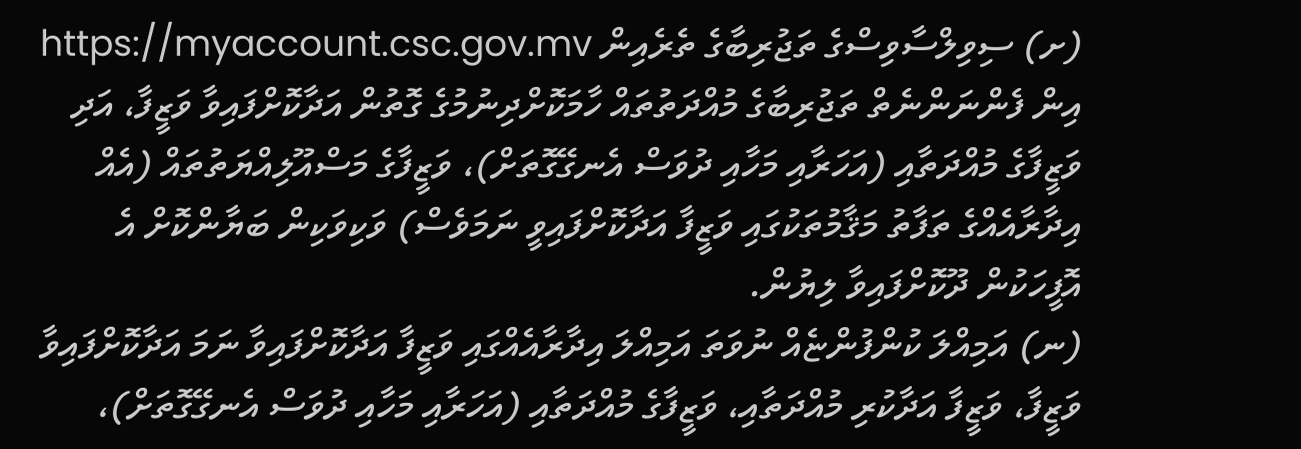(ށ) ސިވިލްސާވިސްގެ ތަޖުރިބާގެ ތެރެއިން https://myaccount.csc.gov.mv އިން ފެންނަންނެތް ތަޖުރިބާގެ މުއްދަތުތައް ހާމަކޮށްދިނުމުގެ ގޮތުން އަދާކޮށްފައިވާ ވަޒީފާ، އަދި ވަޒީފާގެ މުއްދަތާއި (އަހަރާއި މަހާއި ދުވަސް އެނގޭގޮތަށް)، ވަޒީފާގެ މަސްއޫލިއްޔަތުތައް (އެއް އިދާރާއެއްގެ ތަފާތު މަޤާމުތަކުގައި ވަޒީފާ އަދާކޮށްފައިވީ ނަމަވެސް) ވަކިވަކިން ބަޔާންކޮށް އެ އޮފީހަކުން ދޫކޮށްފައިވާ ލިޔުން.
(ނ) އަމިއްލަ ކުންފުންޏެއް ނުވަތަ އަމިއްލަ އިދާރާއެއްގައި ވަޒީފާ އަދާކޮށްފައިވާ ނަމަ އަދާކޮށްފައިވާ ވަޒީފާ، ވަޒީފާ އަދާކުރި މުއްދަތާއި، ވަޒީފާގެ މުއްދަތާއި (އަހަރާއި މަހާއި ދުވަސް އެނގޭގޮތަށް)،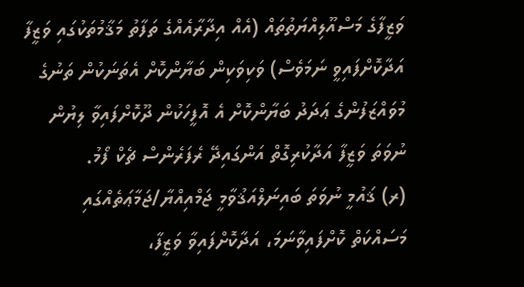ވަޒީފާގެ މަސްއޫލިއްޔަތުތައް (އެއް އިދާރާއެއްގެ ތަފާތު މަޤާމުތަކުގައި ވަޒީފާ އަދާކޮށްފައިވީ ނަމަވެސް) ވަކިވަކިން ބަޔާންކޮށް އެތަނަކުން ތަނުގެ މުވައްޒަފުންގެ ޢަދަދު ބަޔާންކޮށް އެ އޮފީހަކުން ދޫކޮށްފައިވާ ލިޔުން ނުވަތަ ވަޒީފާ އަދާކުރިގޮތް އަންގައިދޭ ރެފަރެންސް ޗެކް ފޯމު.
(ރ) ޤައުމީ ނުވަތަ ބައިނަލްއަޤުވާމީ ޖަމްއިއްޔާ/ޖަމާޢަތެއްގައި މަސައްކަތް ކޮށްފައިވާނަމަ، އަދާކޮށްފައިވާ ވަޒީފާ،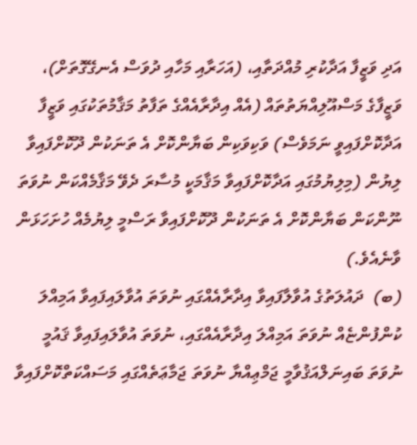އަދި ވަޒީފާ އަދާކުރި މުއްދަތާއި، (އަހަރާއި މަހާއި ދުވަސް އެނގޭގޮތަށް)، ވަޒީފާގެ މަސްއޫލިއްޔަތުތައް (އެއް އިދާރާއެއްގެ ތަފާތު މަޤާމުތަކުގައި ވަޒީފާ އަދާކޮށްފައިވީ ނަމަވެސް) ވަކިވަކިން ބަޔާންކޮށް އެ ތަނަކުން ދޫކޮށްފައިވާ ލިޔުން (މިލިޔުމުގައި އަދާކޮށްފައިވާ މަޤާމަކީ މުސާރަ ދެވޭ މަޤާމެއްކަން ނުވަތަ ނޫންކަން ބަޔާންކޮށް އެ ތަނަކުން ދޫކޮށްފައިވާ ރަސްމީ ލިޔުމެއް ހުށަހަޅަން ވާނެއެވެ.)
(ބ)  ދައުލަތުގެ އުވާލާފައިވާ އިދާރާއެއްގައި ނުވަތަ އުވާލައިފައިވާ އަމިއްލަ ކުންފުންޏެއް ނުވަތަ އަމިއްލަ އިދާރާއެއްގައި، ނުވަތަ އުވާލައިފައިވާ ޤައުމީ ނުވަތަ ބައިނަލްއަޤުވާމީ ޖަމްޢިއްޔާ ނުވަތަ ޖަމާޢަތެއްގައި މަސައްކަތްކޮށްފައިވާ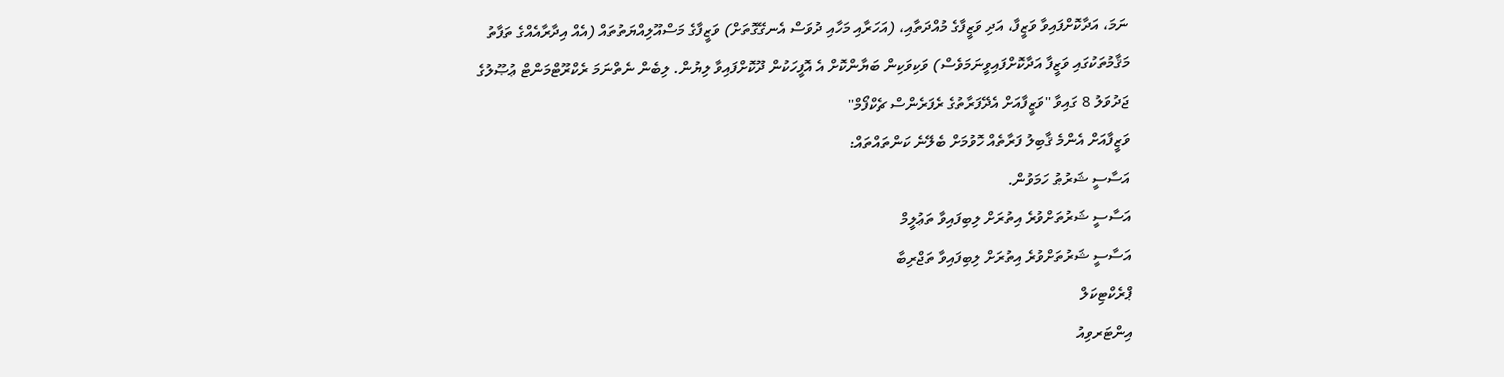ނަމަ، އަދާކޮށްފައިވާ ވަޒީފާ، އަދި ވަޒީފާގެ މުއްދަތާއި، (އަހަރާއި މަހާއި ދުވަސް އެނގޭގޮތަށް) ވަޒީފާގެ މަސްއޫލިއްޔަތުތައް (އެއް އިދާރާއެއްގެ ތަފާތު މަޤާމުތަކުގައި ވަޒީފާ އަދާކޮށްފައިވީނަމަވެސް) ވަކިވަކިން ބަޔާންކޮށް އެ އޮފީހަކުން ދޫކޮށްފައިވާ ލިޔުން. ލިބެން ނެތްނަމަ ރެކްރޫޓްމަންޓް ޢުޞޫލުގެ ޖަދުވަލު 8 ގައިވާ ''ވަޒީފާއަށް އެދޭފަރާތުގެ ރެފަރެންސް ޗެކްފޯމް''
ވަޒީފާއަށް އެންމެ ޤާބިލު ފަރާތެއް ހޮވުމަށް ބެލޭނެ ކަންތައްތައް:
އަސާސީ ޝަރުޠު ހަމަވުން.
އަސާސީ ޝަރުތަށްވުރެ އިތުރަށް ލިބިފައިވާ ތަޢުލީމް
އަސާސީ ޝަރުތަށްވުރެ އިތުރަށް ލިބިފައިވާ ތަޖްރިބާ
ޕްރެކްޓިކަލް
އިންޓަރވިއު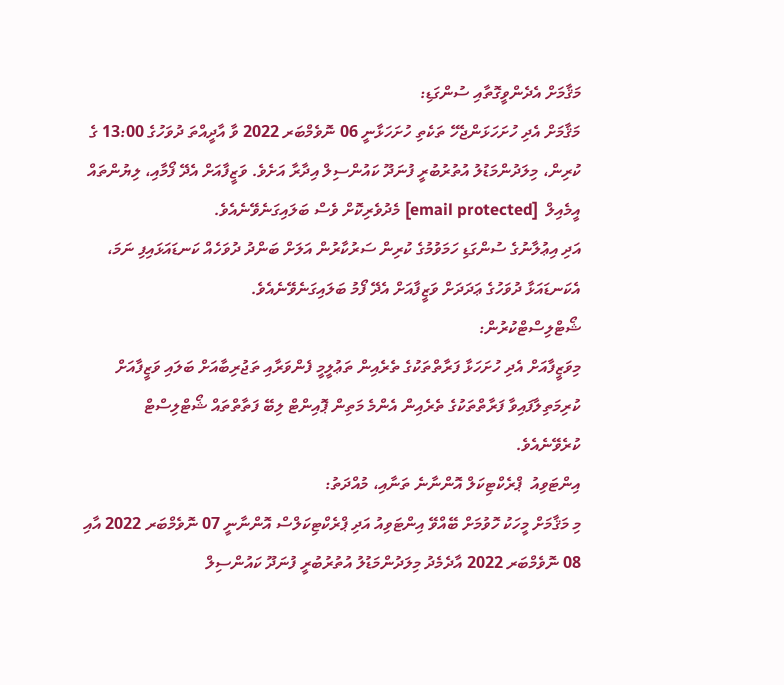މަޤާމަށް އެދެންވީގޮތާއި ސުންގަޑި:
މަޤާމަށް އެދި ހުށަހަޅަންޖެހޭ ތަކެތި ހުށަހަޅާނީ 06 ނޮވެމްބަރ 2022 ވާ އާދީއްތަ ދުވަހުގެ 13:00 ގެ ކުރިން، މިލަދުންމަޑުލު އުތުރުބުރީ ފުނަދޫ ކައުންސިލް އިދާރާ އަށެވެ. ވަޒީފާއަށް އެދޭ ފޯމާއި، ލިޔުންތައް އީމެއިލް  [email protected] މެދުވެރިކޮށް ވެސް ބަލައިގަނެވޭނެއެވެ.
އަދި އިޢުލާނުގެ ސުންގަޑި ހަމަވުމުގެ ކުރިން ސަރުކާރުން އަލަށް ބަންދު ދުވަހެއް ކަނޑައަޅައިފި ނަމަ، އެކަނޑައަޅާ ދުވަހުގެ ޢަދަދަށް ވަޒީފާއަށް އެދޭ ފޯމު ބަލައިގަނެވޭނެއެވެ.
ޝޯޓްލިސްޓްކުރުން:
މިވަޒީފާއަށް އެދި ހުށަހަޅާ ފަރާތްތަކުގެ ތެރެއިން ތަޢުލީމީ ފެންވަރާއި ތަޖުރިބާއަށް ބަލައި ވަޒީފާއަށް ކުރިމަތިލާފައިވާ ފަރާތްތަކުގެ ތެރެއިން އެންމެ މަތިން ޕޮއިންޓް ލިބޭ ފަތާތްތައް ޝޯޓްލިސްޓް ކުރެވޭނެއެވެ.
އިންޓަވިއު  ޕްރެކްޓިކަލް އޮންނާނެ ތަނާއި، މުއްދަތު:
މި މަޤާމަށް މީހަކު ހޮވުމަށް ބޭއްވޭ އިންޓަވިއު އަދި ޕްރެކްޓިކަލްސް އޮންނާނީ 07 ނޮވެމްބަރ 2022 އާއި 08 ނޮވެމްބަރ 2022 އާދެމެދު މިލަދުންމަޑުލު އުތުރުބުރީ ފުނަދޫ ކައުންސިލް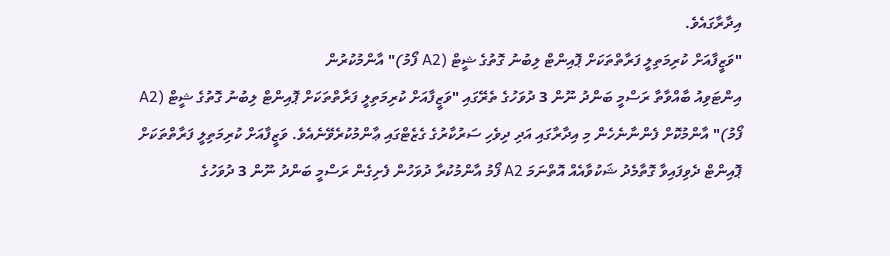އިދާރާގައެވެ.
"ވަޒީފާއަށް ކުރިމަތިލީ ފަރާތްތަކަށް ޕޮއިންޓް ލިބުނު ގޮތުގެ ޝީޓް (A2 ފޯމު)" އާންމުކުރުން
އިންޓަވިއު ބާއްވާތާ ރަސްމީ ބަންދު ނޫން 3 ދުވަހުގެ ތެރޭގައި "ވަޒީފާއަށް ކުރިމަތިލީ ފަރާތްތަކަށް ޕޮއިންޓް ލިބުނު ގޮތުގެ ޝީޓް (A2 ފޯމު)" އާންމުކޮށް ފެންނާނެހެން މި އިދާރާގައި އަދި ދިވެހި ސަރުކާރުގެ ގެޒެޓްގައި ޢާންމުކުރެވޭނެއެވެ. ވަޒީފާއަށް ކުރިމަތިލީ ފަރާތްތަކަށް ޕޮއިންޓް ދެވިފައިވާ ގޮތާމެދު ޝަކުވާއެއް އޮތްނަމަ A2 ފޯމު އާންމުކުރާ ދުވަހުން ފެށިގެން ރަސްމީ ބަންދު ނޫން 3 ދުވަހުގެ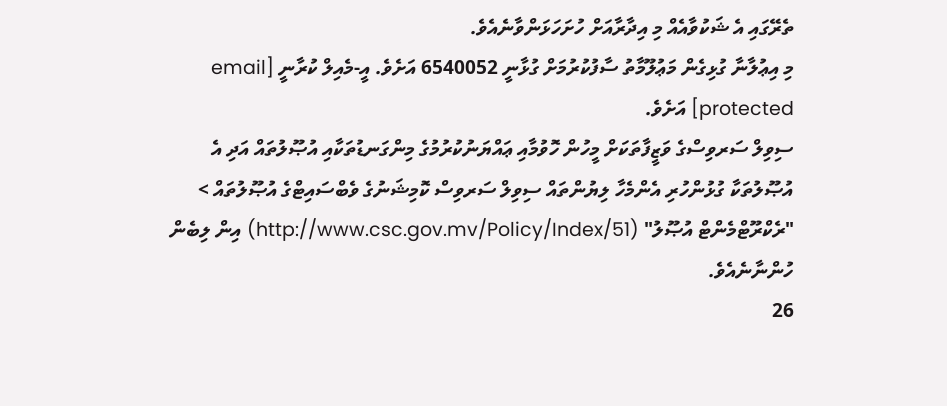ތެރޭގައި އެ ޝަކުވާއެއް މި އިދާރާއަށް ހުށަހަޅަންވާނެއެވެ.
މި އިޢުލާނާ ގުޅިގެން މަޢުލޫމާތު ސާފުކުރުމަށް ގުޅާނީ 6540052 އަށެވެ. އީ-މެއިލް ކުރާނީ [email protected] އަށެވެ.
ސިވިލް ސަރވިސްގެ ވަޒީފާތަކަށް މީހުން ހޮވުމާއި ޢައްޔަނުކުރުމުގެ މިންގަނޑުތަކާއި އުޞޫލުތައް އަދި އެ އުޞޫލުތަކާ ގުޅުންހުރި އެންމެހާ ލިޔުންތައް ސިވިލް ސަރވިސް ކޮމިޝަނުގެ ވެބްސައިޓްގެ އުޞޫލުތައް > "ރެކްރޫޓްމެންޓް އުޞޫލު" (http://www.csc.gov.mv/Policy/Index/51) އިން ލިބެން ހުންނާނެއެވެ.
26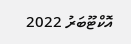އޮކްޓޫބަރު 2022